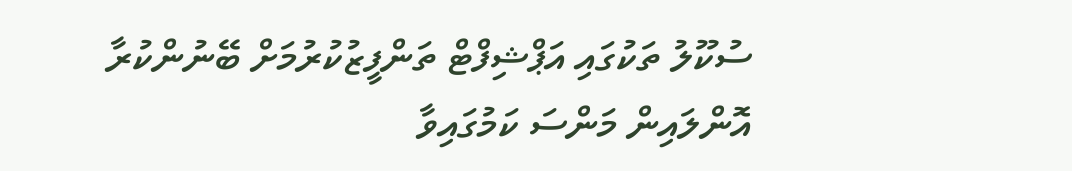ސުކޫލު ތަކުގައި އަޕްޝިފްޓް ތަންފީޒުކުރުމަށް ބޭނުންކުރާ އޮންލައިން މަންސަ ކަމުގައިވާ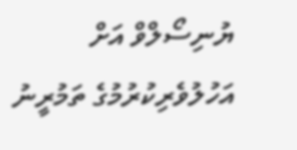ޔުނިސޯލްވް އަށް އަހުލުވެރިކުރުމުގެ ތަމުރީނު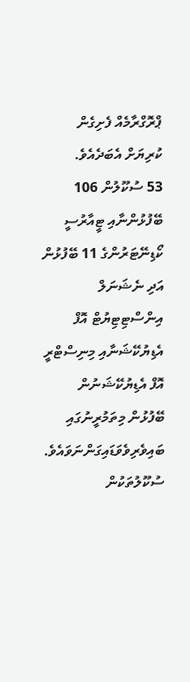ޕްރޮގްރާމެއް ފެށިގެން ކުރިޔަށް އެބަދެއެވެ.
53 ސުކޫލުން 106 ބޭފުޅުންނާއި ޓީއާރުސީ ކޯޑިނޭޓަރުންގެ 11 ބޭފުޅުން އަދި ނެޝަނަލް އިންސްޓިޓިޔުޓް އޮފް އެޑިޔުކޭޝަނާއި މިނިސްޓްރީ އޮފް އެޑިޔުކޭޝަނުން ބޭފުޅުން މިތަމުރީނުގައި ބައިވެރިވެވަޑައިގަންނަވައެވެ.
ސުކޫލުތަކުން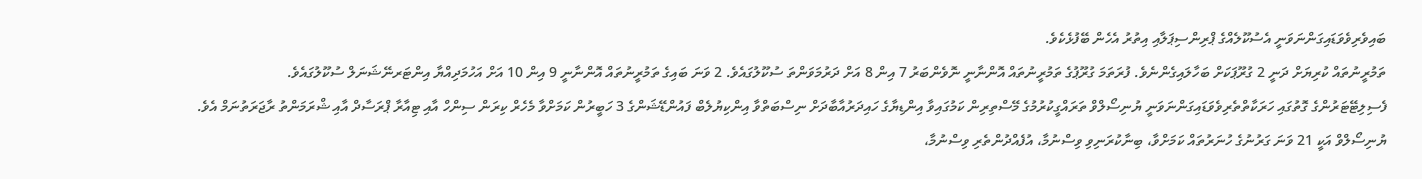ބައިވެރިވެވަޑައިގަންނަވަނީ އެސުކޫލެއްގެ ޕްރިންސިޕަލާއި އިތުރު އެހެން ބޭފުޅެކެވެ.
ތަމުރީނުތައް ކުރިޔަށް ދަނީ 2 ގުރޫޕަކަށް ބަހާލައިގެންނެވެ. ފުރަތަމަ ގުރޫޕުގެ ތަމުރީނުތައް އޮންނާނީ ނޮވެންބަރު 7 އިން 8 އަށް ދަރުމަވަންތަ ސުކޫލުގައެވެ. 2 ވަނަ ބައިގެ ތަމުރީނުތައް އޮންނާނީ 9 އިން 10 އަށް އަހުމަދިއްޔާ އިންޓަރނޭޝަނަލް ސުކޫލުގައެވެ.
ފެސިލިޓޭޓަރުންގެ ގޮތުގައި ހަރަކާތްތެރިވެވަޑައިގަންނަވަނީ ޔުނިސޯލްވް ތަރައްގީކުރުމުގެ މޭސްތިރިން ކަމުގައިވާ އިންޑިޔާގެ ހައިދަރުއާބާދަށް ނިސްބަތްވާ އިންކިޔުލެބް ފައުންޑޭޝަންގެ 3 ހަބީރުން ކަމަށްވާ މެހެރް ކިރަން ސިންހް އާއި ޓިއާރާ ޕްރަސާދް އާއި ޝްރަމަންތު ރާޖަރަތުނަމް އެވެ.
ޔުނިސޯލްވް އަކީ 21 ވަނަ ގަރުނުގެ ހުނަރުތައް ކަމަށްވާ، ބިނާކުރަނިވި ވިސްނުމާ، އުފެއްދުންތެރި ވިސްނުމާ،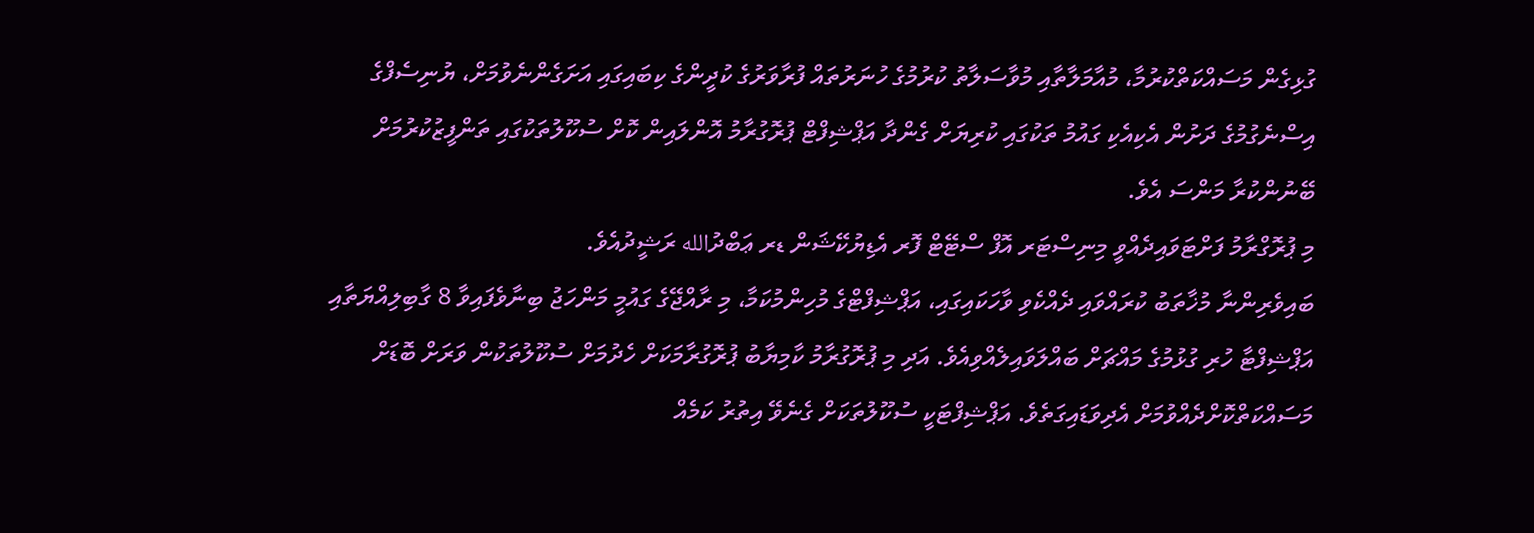ގުޅިގެން މަސައްކަތްކުރުމާ، މުއާމަލާތާއި މުވާސަލާތު ކުރުމުގެ ހުނަރުތައް ފުރާވަރުގެ ކުދީންގެ ކިބައިގައި އަށަގެންނެވުމަށް، ޔުނިސެފްގެ އިސްނެގުމުގެ ދަށުން އެކިއެކި ގައުމު ތަކުގައި ކުރިޔަށް ގެންދާ އަޕްޝިފްޓް ޕުރޮގުރާމު އޮންލައިން ކޮށް ސުކޫލުތަކުގައި ތަންފީޒުކުރުމަށް ބޭނުންކުރާ މަންސަ އެވެ.
މި ޕުރޮގްރާމު ފަށްޓަވައިދެއްވީ މިނިސްޓަރ އޮފް ސްޓޭޓް ފޮރ އެޑިޔުކޭޝަން ޑރ ޢަބްދުالله ރަޝީދުއެވެ.
ބައިވެރިންނާ މުޚާތަބު ކުރައްވައި ދެއްކެވި ވާހަކައިގައި، އަޕްޝިފްޓްގެ މުހިންމުކަމާ، މި ރާއްޖޭގެ ގައުމީ މަންހަޖު ބިނާވެފައިވާ 8 ގާބިލިއްޔަތާއި އަޕްޝިފްޓާ ހުރި ގުޅުމުގެ މައްޗަށް ބައްލަވައިލެއްވިއެވެ. އަދި މި ޕުރޮގުރާމު ކާމިޔާބު ޕުރޮގުރާމަކަށް ހެދުމަށް ސުކޫލުތަކުން ވަރަށް ބޮޑަށް މަސައްކަތްކޮށްދެއްވުމަށް އެދިވަޑައިގަތެވެ. އަޕްޝިފްޓަކީ ސުކޫލުތަކަށް ގެނެވޭ އިތުރު ކަމެއް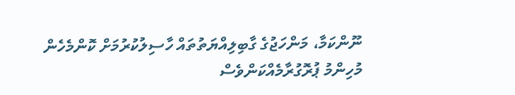ނޫންކަމާ، މަންހަޖުގެ ގާބިލިއްޔަތުތައް ހާސިލުކުރުމަށް ކޮންމެހެން މުހިންމު ޕުރޮގުރާމެއްކަންވެސް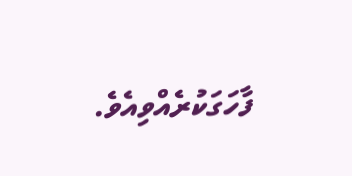ފާހަގަކުރެއްވިއެވެ.